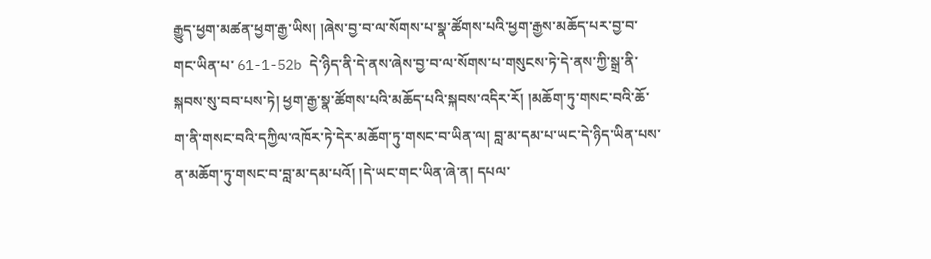རྒྱུད་ཕྱག་མཚན་ཕྱག་རྒྱ་ཡིས། །ཞེས་བྱ་བ་ལ་སོགས་པ་སྣ་ཚོགས་པའི་ཕྱག་རྒྱས་མཆོད་པར་བྱ་བ་གང་ཡིན་པ་ 61-1-52b དེ་ཉིད་ནི་དེ་ནས་ཞེས་བྱ་བ་ལ་སོགས་པ་གསུངས་ཏེ་དེ་ནས་ཀྱི་སྒྲ་ནི་སྐབས་སུ་བབ་པས་ཏེ། ཕྱག་རྒྱ་སྣ་ཚོགས་པའི་མཆོད་པའི་སྐབས་འདིར་རོ། །མཆོག་ཏུ་གསང་བའི་ཆོ་ག་ནི་གསང་བའི་དཀྱིལ་འཁོར་ཏེ་དེར་མཆོག་ཏུ་གསང་བ་ཡིན་ལ། བླ་མ་དམ་པ་ཡང་དེ་ཉིད་ཡིན་པས་ ན་མཆོག་ཏུ་གསང་བ་བླ་མ་དམ་པའོ། །དེ་ཡང་གང་ཡིན་ཞེ་ན། དཔལ་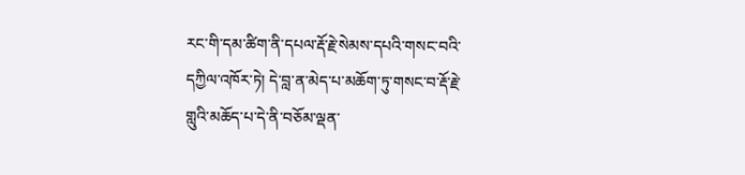རང་གི་དམ་ཚིག་ནི་དཔལ་རྡོ་རྗེ་སེམས་དཔའི་གསང་བའི་དཀྱིལ་འཁོར་ཏེ། དེ་བླ་ན་མེད་པ་མཆོག་ཏུ་གསང་བ་རྡོ་རྗེ་གླུའི་མཆོད་པ་དེ་ནི་བཅོམ་ལྡན་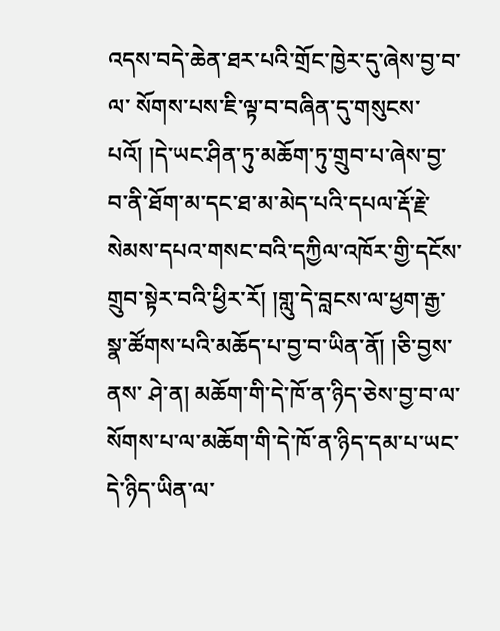འདས་བདེ་ཆེན་ཐར་པའི་གྲོང་ཁྱེར་དུ་ཞེས་བྱ་བ་ལ་ སོགས་པས་ཇི་ལྟ་བ་བཞིན་དུ་གསུངས་པའོ། །དེ་ཡང་ཤིན་ཏུ་མཆོག་ཏུ་གྲུབ་པ་ཞེས་བྱ་བ་ནི་ཐོག་མ་དང་ཐ་མ་མེད་པའི་དཔལ་རྡོ་རྗེ་སེམས་དཔའ་གསང་བའི་དཀྱིལ་འཁོར་གྱི་དངོས་གྲུབ་སྟེར་བའི་ཕྱིར་རོ། །གླུ་དེ་བླངས་ལ་ཕྱག་རྒྱ་སྣ་ཚོགས་པའི་མཆོད་པ་བྱ་བ་ཡིན་ནོ། །ཅི་བྱས་ནས་ ཤེ་ན། མཆོག་གི་དེ་ཁོ་ན་ཉིད་ཅེས་བྱ་བ་ལ་སོགས་པ་ལ་མཆོག་གི་དེ་ཁོ་ན་ཉིད་དམ་པ་ཡང་དེ་ཉིད་ཡིན་ལ་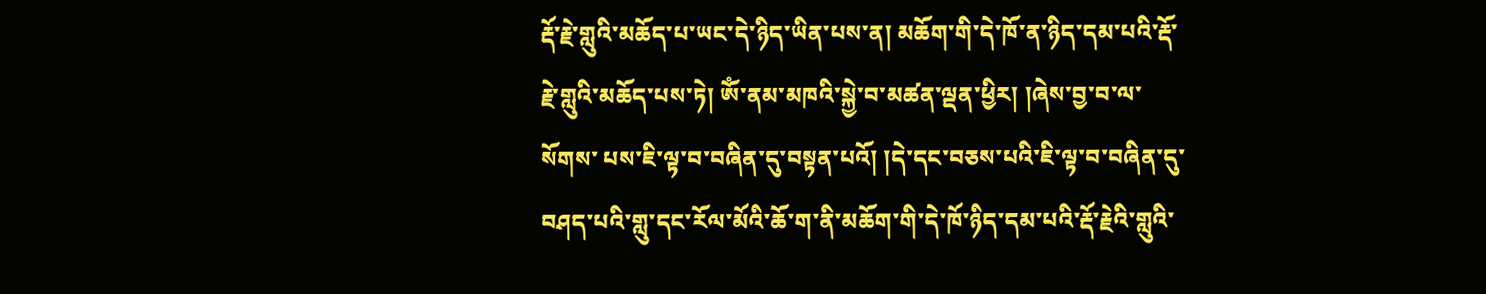རྡོ་རྗེ་གླུའི་མཆོད་པ་ཡང་དེ་ཉིད་ཡིན་པས་ན། མཆོག་གི་དེ་ཁོ་ན་ཉིད་དམ་པའི་རྡོ་རྗེ་གླུའི་མཆོད་པས་ཏེ། ཨོཾ་ནམ་མཁའི་སྐྱེ་བ་མཚན་ལྡན་ཕྱིར། །ཞེས་བྱ་བ་ལ་སོགས་ པས་ཇི་ལྟ་བ་བཞིན་དུ་བསྟན་པའོ། །དེ་དང་བཅས་པའི་ཇི་ལྟ་བ་བཞིན་དུ་བཤད་པའི་གླུ་དང་རོལ་མོའི་ཆོ་ག་ནི་མཆོག་གི་དེ་ཁོ་ཉིད་དམ་པའི་རྡོ་རྗེའི་གླུའི་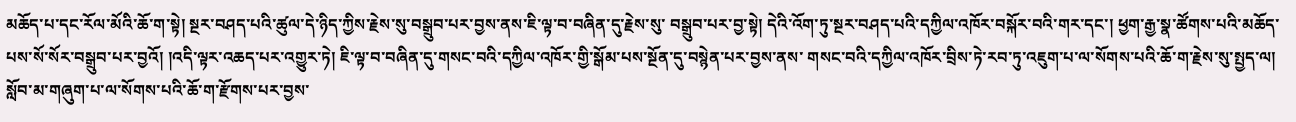མཆོད་པ་དང་རོལ་མོའི་ཆོ་ག་སྟེ། སྔར་བཤད་པའི་ཚུལ་དེ་ཉིད་ཀྱིས་རྗེས་སུ་བསྒྲུབ་པར་བྱས་ནས་ཇི་ལྟ་བ་བཞིན་དུ་རྗེས་སུ་ བསྒྲུབ་པར་བྱ་སྟེ། དེའི་འོག་ཏུ་སྔར་བཤད་པའི་དཀྱིལ་འཁོར་བསྐོར་བའི་གར་དང་། ཕྱག་རྒྱ་སྣ་ཚོགས་པའི་མཆོད་པས་སོ་སོར་བསྒྲུབ་པར་བྱའོ། །འདི་ལྟར་འཆད་པར་འགྱུར་ཏེ། ཇི་ལྟ་བ་བཞིན་དུ་གསང་བའི་དཀྱིལ་འཁོར་གྱི་སྒོམ་པས་སྔོན་དུ་བསྙེན་པར་བྱས་ནས་ གསང་བའི་དཀྱིལ་འཁོར་བྲིས་ཏེ་རབ་ཏུ་འཇུག་པ་ལ་སོགས་པའི་ཆོ་ག་རྗེས་སུ་སྤྱད་ལ། སློབ་མ་གཞུག་པ་ལ་སོགས་པའི་ཆོ་ག་རྫོགས་པར་བྱས་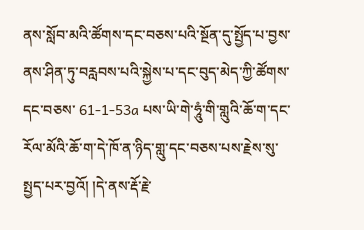ནས་སློབ་མའི་ཚོགས་དང་བཅས་པའི་སྔོན་དུ་སྤྱོད་པ་བྱས་ནས་ཤིན་ཏུ་བརླབས་པའི་སྐྱེས་པ་དང་བུད་མེད་ཀྱི་ཚོགས་དང་བཅས་ 61-1-53a པས་ཡི་གེ་ཧཱུཾ་གི་གླུའི་ཆོ་ག་དང་རོལ་མོའི་ཆོ་ག་དེ་ཁོ་ན་ཉིད་གླུ་དང་བཅས་པས་རྗེས་སུ་སྤྱད་པར་བྱའོ། །དེ་ནས་རྡོ་རྗེ་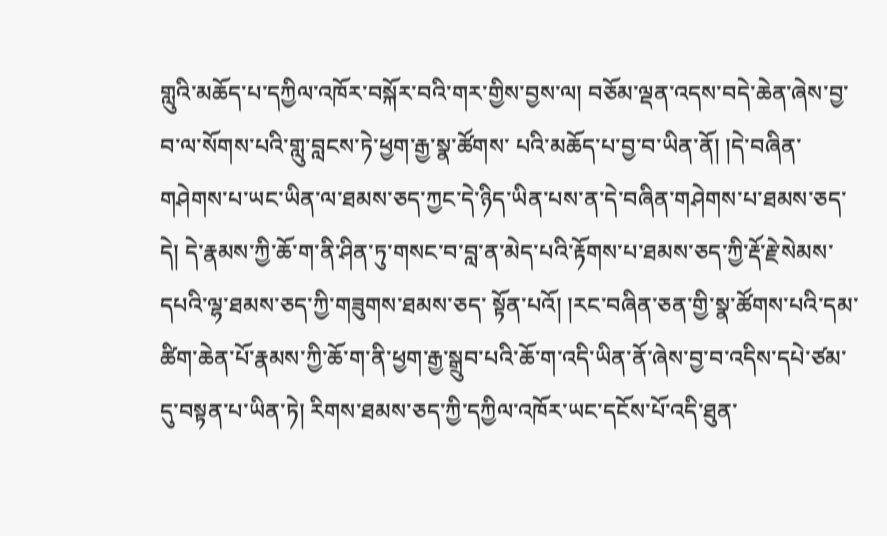གླུའི་མཆོད་པ་དཀྱིལ་འཁོར་བསྐོར་བའི་གར་གྱིས་བྱས་ལ། བཅོམ་ལྡན་འདས་བདེ་ཆེན་ཞེས་བྱ་བ་ལ་སོགས་པའི་གླུ་བླངས་ཏེ་ཕྱག་རྒྱ་སྣ་ཚོགས་ པའི་མཆོད་པ་བྱ་བ་ཡིན་ནོ། །དེ་བཞིན་གཤེགས་པ་ཡང་ཡིན་ལ་ཐམས་ཅད་ཀྱང་དེ་ཉིད་ཡིན་པས་ན་དེ་བཞིན་གཤེགས་པ་ཐམས་ཅད་དེ། དེ་རྣམས་ཀྱི་ཆོ་ག་ནི་ཤིན་ཏུ་གསང་བ་བླ་ན་མེད་པའི་རྟོགས་པ་ཐམས་ཅད་ཀྱི་རྡོ་རྗེ་སེམས་དཔའི་ལྷ་ཐམས་ཅད་ཀྱི་གཟུགས་ཐམས་ཅད་ སྟོན་པའོ། །རང་བཞིན་ཅན་གྱི་སྣ་ཚོགས་པའི་དམ་ཚིག་ཆེན་པོ་རྣམས་ཀྱི་ཆོ་ག་ནི་ཕྱག་རྒྱ་སྒྲུབ་པའི་ཆོ་ག་འདི་ཡིན་ནོ་ཞེས་བྱ་བ་འདིས་དཔེ་ཙམ་དུ་བསྟན་པ་ཡིན་ཏེ། རིགས་ཐམས་ཅད་ཀྱི་དཀྱིལ་འཁོར་ཡང་དངོས་པོ་འདི་ཐུན་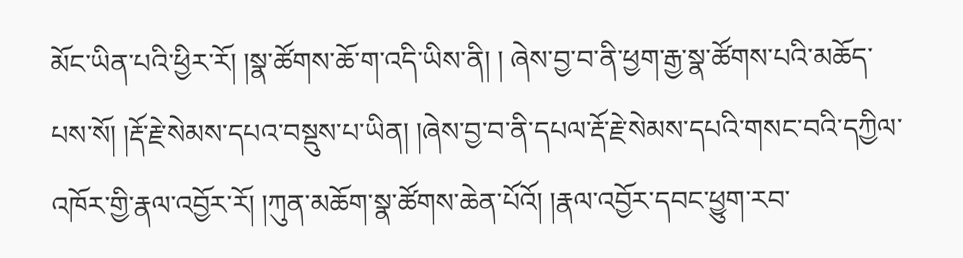མོང་ཡིན་པའི་ཕྱིར་རོ། །སྣ་ཚོགས་ཆོ་ག་འདི་ཡིས་ནི། ། ཞེས་བྱ་བ་ནི་ཕྱག་རྒྱ་སྣ་ཚོགས་པའི་མཆོད་པས་སོ། །རྡོ་རྗེ་སེམས་དཔའ་བསྡུས་པ་ཡིན། །ཞེས་བྱ་བ་ནི་དཔལ་རྡོ་རྗེ་སེམས་དཔའི་གསང་བའི་དཀྱིལ་འཁོར་གྱི་རྣལ་འབྱོར་རོ། །ཀུན་མཆོག་སྣ་ཚོགས་ཆེན་པོའོ། །རྣལ་འབྱོར་དབང་ཕྱུག་རབ་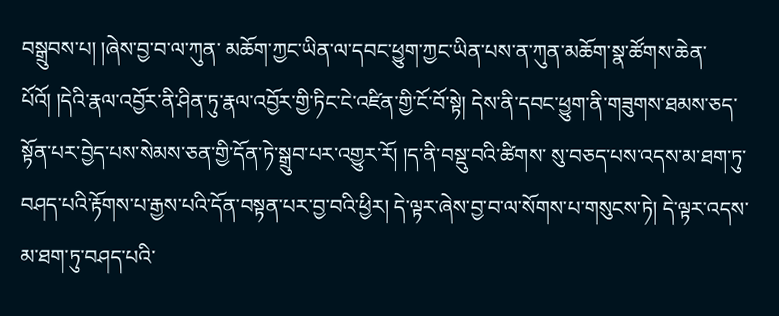བསྒྲུབས་པ། །ཞེས་བྱ་བ་ལ་ཀུན་ མཆོག་ཀྱང་ཡིན་ལ་དབང་ཕྱུག་ཀྱང་ཡིན་པས་ན་ཀུན་མཆོག་སྣ་ཚོགས་ཆེན་པོའོ། །དེའི་རྣལ་འབྱོར་ནི་ཤིན་ཏུ་རྣལ་འབྱོར་གྱི་ཏིང་ངེ་འཛིན་གྱི་ངོ་བོ་སྟེ། དེས་ནི་དབང་ཕྱུག་ནི་གཟུགས་ཐམས་ཅད་སྟོན་པར་བྱེད་པས་སེམས་ཅན་གྱི་དོན་ཏེ་སྒྲུབ་པར་འགྱུར་རོ། །ད་ནི་བསྡུ་བའི་ཚིགས་ སུ་བཅད་པས་འདས་མ་ཐག་ཏུ་བཤད་པའི་རྟོགས་པ་རྒྱས་པའི་དོན་བསྟན་པར་བྱ་བའི་ཕྱིར། དེ་ལྟར་ཞེས་བྱ་བ་ལ་སོགས་པ་གསུངས་ཏེ། དེ་ལྟར་འདས་མ་ཐག་ཏུ་བཤད་པའི་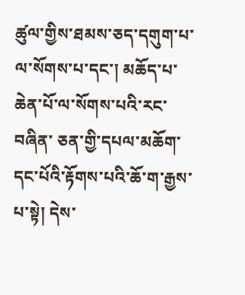ཚུལ་གྱིས་ཐམས་ཅད་དགུག་པ་ལ་སོགས་པ་དང་། མཆོད་པ་ཆེན་པོ་ལ་སོགས་པའི་རང་བཞིན་ ཅན་གྱི་དཔལ་མཆོག་དང་པོའི་རྟོགས་པའི་ཆོ་ག་རྒྱས་པ་སྟེ། དེས་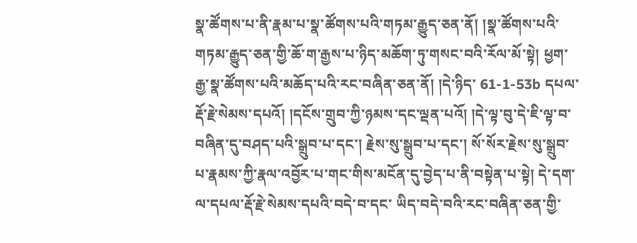སྣ་ཚོགས་པ་ནི་རྣམ་པ་སྣ་ཚོགས་པའི་གཏམ་རྒྱུད་ཅན་ནོ། །སྣ་ཚོགས་པའི་གཏམ་རྒྱུད་ཅན་གྱི་ཆོ་ག་རྒྱས་པ་ཉིད་མཆོག་ཏུ་གསང་བའི་རོལ་མོ་སྟེ། ཕྱག་རྒྱ་སྣ་ཚོགས་པའི་མཆོད་པའི་རང་བཞིན་ཅན་ནོ། །དེ་ཉིད་ 61-1-53b དཔལ་རྡོ་རྗེ་སེམས་དཔའོ། །དངོས་གྲུབ་ཀྱི་ཉམས་དང་ལྡན་པའོ། །དེ་ལྟ་བུ་དེ་ཇི་ལྟ་བ་བཞིན་དུ་བཤད་པའི་སྒྲུབ་པ་དང་། རྗེས་སུ་སྒྲུབ་པ་དང་། སོ་སོར་རྗེས་སུ་སྒྲུབ་པ་རྣམས་ཀྱི་རྣལ་འབྱོར་པ་གང་གིས་མངོན་དུ་བྱེད་པ་ནི་བསྟེན་པ་སྟེ། དེ་དག་ལ་དཔལ་རྡོ་རྗེ་སེམས་དཔའི་བདེ་བ་དང་ ཡིད་བདེ་བའི་རང་བཞིན་ཅན་གྱི་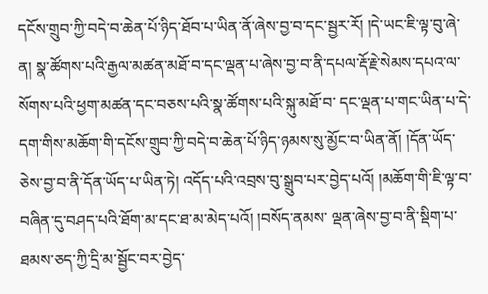དངོས་གྲུབ་ཀྱི་བདེ་བ་ཆེན་པོ་ཉིད་ཐོབ་པ་ཡིན་ནོ་ཞེས་བྱ་བ་དང་སྦྱར་རོ། །དེ་ཡང་ཇི་ལྟ་བུ་ཞེ་ན། སྣ་ཚོགས་པའི་རྒྱལ་མཚན་མཐོ་བ་དང་ལྡན་པ་ཞེས་བྱ་བ་ནི་དཔལ་རྡོ་རྗེ་སེམས་དཔའ་ལ་སོགས་པའི་ཕྱག་མཚན་དང་བཅས་པའི་སྣ་ཚོགས་པའི་སྐུ་མཐོ་བ་ དང་ལྡན་པ་གང་ཡིན་པ་དེ་དག་གིས་མཆོག་གི་དངོས་གྲུབ་ཀྱི་བདེ་བ་ཆེན་པོ་ཉིད་ཉམས་སུ་མྱོང་བ་ཡིན་ནོ། །དོན་ཡོད་ཅེས་བྱ་བ་ནི་དོན་ཡོད་པ་ཡིན་ཏེ། འདོད་པའི་འབྲས་བུ་སྒྲུབ་པར་བྱེད་པའོ། །མཆོག་གི་ཇི་ལྟ་བ་བཞིན་དུ་བཤད་པའི་ཐོག་མ་དང་ཐ་མ་མེད་པའོ། །བསོད་ནམས་ ལྡན་ཞེས་བྱ་བ་ནི་སྡིག་པ་ཐམས་ཅད་ཀྱི་དྲི་མ་སྦྱོང་བར་བྱེད་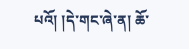པའོ། །དེ་གང་ཞེ་ན། ཆོ་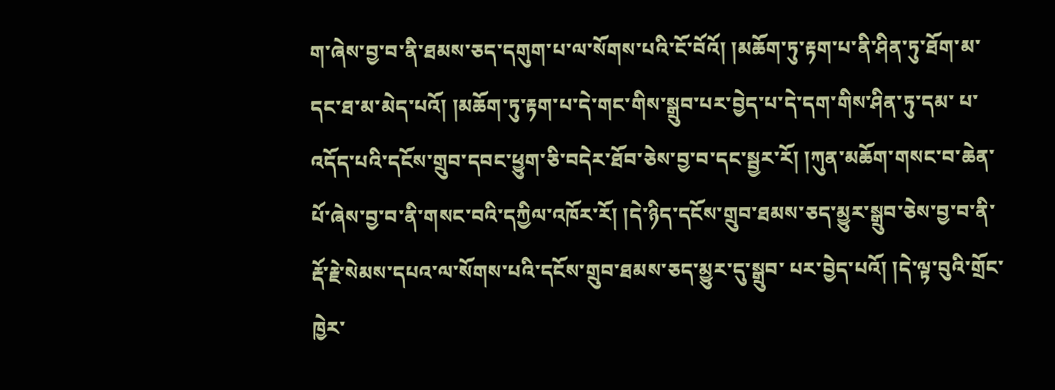ག་ཞེས་བྱ་བ་ནི་ཐམས་ཅད་དགུག་པ་ལ་སོགས་པའི་ངོ་བོའོ། །མཆོག་ཏུ་རྟག་པ་ནི་ཤིན་ཏུ་ཐོག་མ་དང་ཐ་མ་མེད་པའོ། །མཆོག་ཏུ་རྟག་པ་དེ་གང་གིས་སྒྲུབ་པར་བྱེད་པ་དེ་དག་གིས་ཤིན་ཏུ་དམ་ པ་འདོད་པའི་དངོས་གྲུབ་དབང་ཕྱུག་ཅི་བདེར་ཐོབ་ཅེས་བྱ་བ་དང་སྦྱར་རོ། །ཀུན་མཆོག་གསང་བ་ཆེན་པོ་ཞེས་བྱ་བ་ནི་གསང་བའི་དཀྱིལ་འཁོར་རོ། །དེ་ཉིད་དངོས་གྲུབ་ཐམས་ཅད་མྱུར་སྒྲུབ་ཅེས་བྱ་བ་ནི་རྡོ་རྗེ་སེམས་དཔའ་ལ་སོགས་པའི་དངོས་གྲུབ་ཐམས་ཅད་མྱུར་དུ་སྒྲུབ་ པར་བྱེད་པའོ། །དེ་ལྟ་བུའི་གྲོང་ཁྱེར་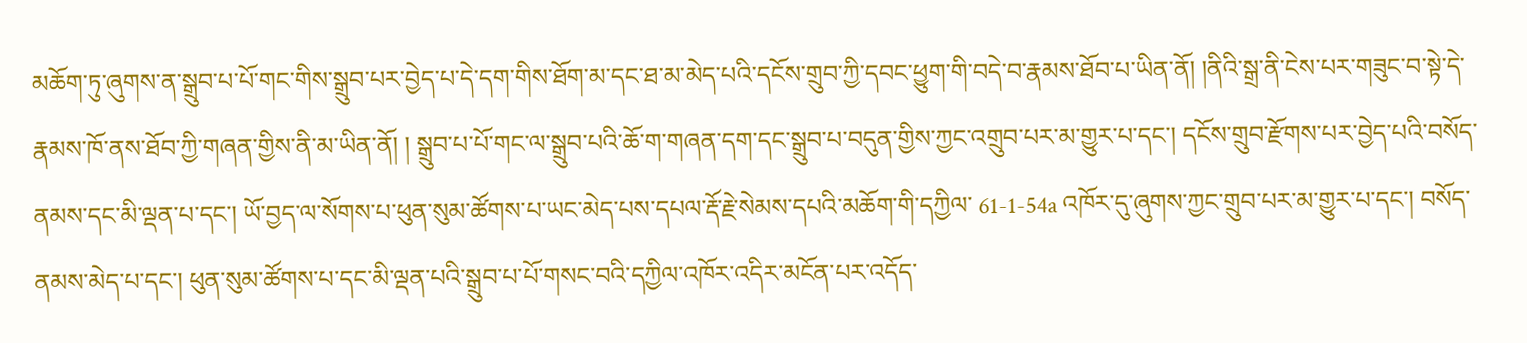མཆོག་ཏུ་ཞུགས་ན་སྒྲུབ་པ་པོ་གང་གིས་སྒྲུབ་པར་བྱེད་པ་དེ་དག་གིས་ཐོག་མ་དང་ཐ་མ་མེད་པའི་དངོས་གྲུབ་ཀྱི་དབང་ཕྱུག་གི་བདེ་བ་རྣམས་ཐོབ་པ་ཡིན་ནོ། །ནིའི་སྒྲ་ནི་ངེས་པར་གཟུང་བ་སྟེ་དེ་རྣམས་ཁོ་ནས་ཐོབ་ཀྱི་གཞན་གྱིས་ནི་མ་ཡིན་ནོ། ། སྒྲུབ་པ་པོ་གང་ལ་སྒྲུབ་པའི་ཆོ་ག་གཞན་དག་དང་སྒྲུབ་པ་བདུན་གྱིས་ཀྱང་འགྲུབ་པར་མ་གྱུར་པ་དང་། དངོས་གྲུབ་རྫོགས་པར་བྱེད་པའི་བསོད་ནམས་དང་མི་ལྡན་པ་དང་། ཡོ་བྱད་ལ་སོགས་པ་ཕུན་སུམ་ཚོགས་པ་ཡང་མེད་པས་དཔལ་རྡོ་རྗེ་སེམས་དཔའི་མཆོག་གི་དཀྱིལ་ 61-1-54a འཁོར་དུ་ཞུགས་ཀྱང་གྲུབ་པར་མ་གྱུར་པ་དང་། བསོད་ནམས་མེད་པ་དང་། ཕུན་སུམ་ཚོགས་པ་དང་མི་ལྡན་པའི་སྒྲུབ་པ་པོ་གསང་བའི་དཀྱིལ་འཁོར་འདིར་མངོན་པར་འདོད་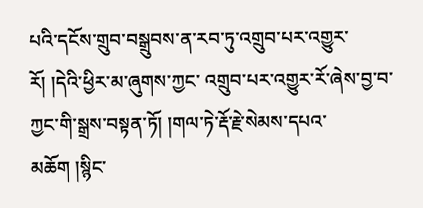པའི་དངོས་གྲུབ་བསྒྲུབས་ན་རབ་ཏུ་འགྲུབ་པར་འགྱུར་རོ། །དེའི་ཕྱིར་མ་ཞུགས་ཀྱང་ འགྲུབ་པར་འགྱུར་རོ་ཞེས་བྱ་བ་ཀྱང་གི་སྒྲས་བསྟན་ཏོ། །གལ་ཏེ་རྡོ་རྗེ་སེམས་དཔའ་མཆོག །སྙིང་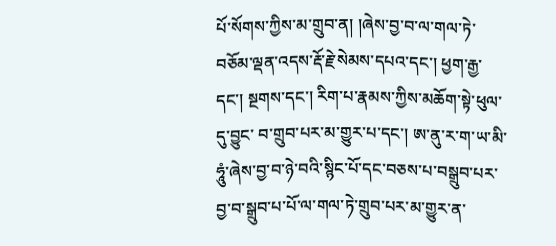པོ་སོགས་ཀྱིས་མ་གྲུབ་ན། །ཞེས་བྱ་བ་ལ་གལ་ཏེ་བཅོམ་ལྡན་འདས་རྡོ་རྗེ་སེམས་དཔའ་དང་། ཕྱག་རྒྱ་དང་། སྔགས་དང་། རིག་པ་རྣམས་ཀྱིས་མཆོག་སྟེ་ཕུལ་དུ་བྱུང་ བ་གྲུབ་པར་མ་གྱུར་པ་དང་། ཨ་ནུ་ར་ག་ཡ་མི་ཧཱུཾ་ཞེས་བྱ་བ་ཉེ་བའི་སྙིང་པོ་དང་བཅས་པ་བསྒྲུབ་པར་བྱ་བ་སྒྲུབ་པ་པོ་ལ་གལ་ཏེ་གྲུབ་པར་མ་གྱུར་ན་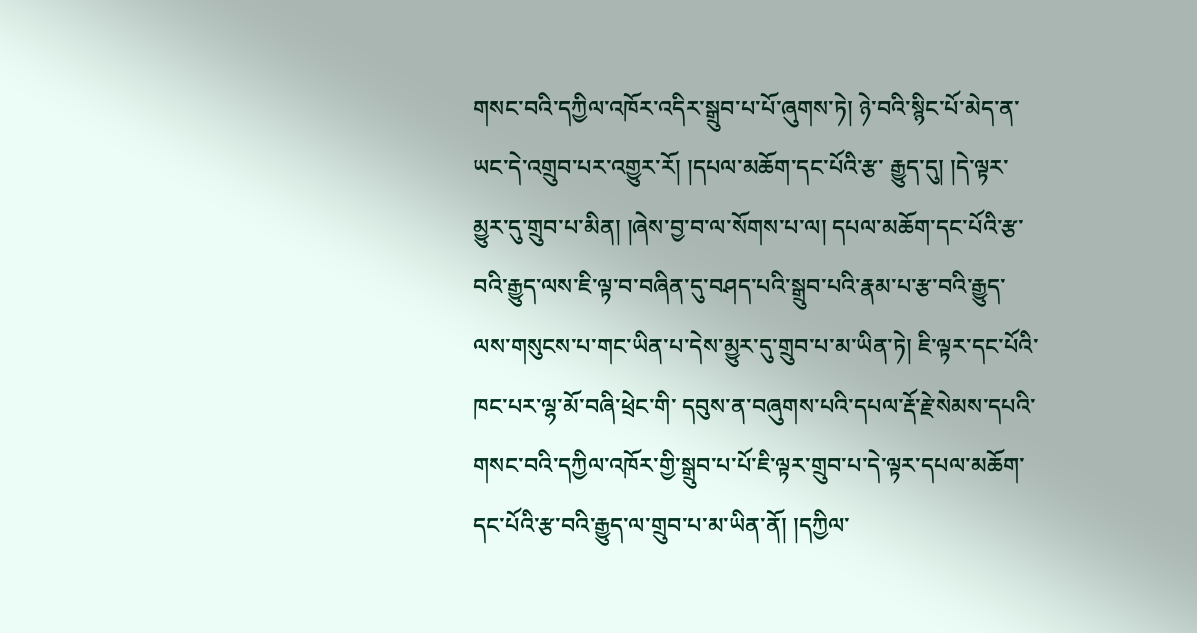གསང་བའི་དཀྱིལ་འཁོར་འདིར་སྒྲུབ་པ་པོ་ཞུགས་ཏེ། ཉེ་བའི་སྙིང་པོ་མེད་ན་ཡང་དེ་འགྲུབ་པར་འགྱུར་རོ། །དཔལ་མཆོག་དང་པོའི་རྩ་ རྒྱུད་དུ། །དེ་ལྟར་མྱུར་དུ་གྲུབ་པ་མིན། །ཞེས་བྱ་བ་ལ་སོགས་པ་ལ། དཔལ་མཆོག་དང་པོའི་རྩ་བའི་རྒྱུད་ལས་ཇི་ལྟ་བ་བཞིན་དུ་བཤད་པའི་སྒྲུབ་པའི་རྣམ་པ་རྩ་བའི་རྒྱུད་ལས་གསུངས་པ་གང་ཡིན་པ་དེས་མྱུར་དུ་གྲུབ་པ་མ་ཡིན་ཏེ། ཇི་ལྟར་དང་པོའི་ཁང་པར་ལྷ་མོ་བཞི་ཕྲེང་གི་ དབུས་ན་བཞུགས་པའི་དཔལ་རྡོ་རྗེ་སེམས་དཔའི་གསང་བའི་དཀྱིལ་འཁོར་གྱི་སྒྲུབ་པ་པོ་ཇི་ལྟར་གྲུབ་པ་དེ་ལྟར་དཔལ་མཆོག་དང་པོའི་རྩ་བའི་རྒྱུད་ལ་གྲུབ་པ་མ་ཡིན་ནོ། །དཀྱིལ་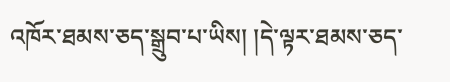འཁོར་ཐམས་ཅད་སྒྲུབ་པ་ཡིས། །དེ་ལྟར་ཐམས་ཅད་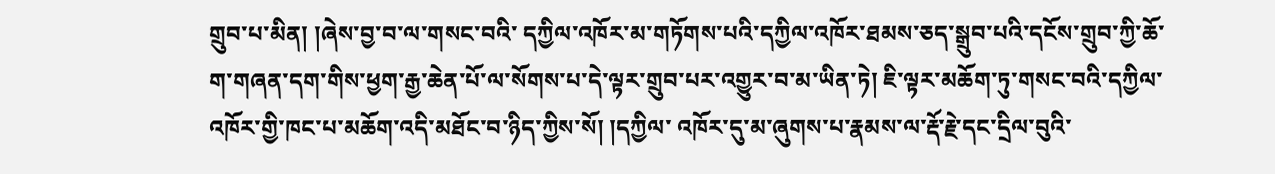གྲུབ་པ་མིན། །ཞེས་བྱ་བ་ལ་གསང་བའི་ དཀྱིལ་འཁོར་མ་གཏོགས་པའི་དཀྱིལ་འཁོར་ཐམས་ཅད་སྒྲུབ་པའི་དངོས་གྲུབ་ཀྱི་ཆོ་ག་གཞན་དག་གིས་ཕྱག་རྒྱ་ཆེན་པོ་ལ་སོགས་པ་དེ་ལྟར་གྲུབ་པར་འགྱུར་བ་མ་ཡིན་ཏེ། ཇི་ལྟར་མཆོག་ཏུ་གསང་བའི་དཀྱིལ་འཁོར་གྱི་ཁང་པ་མཆོག་འདི་མཐོང་བ་ཉིད་ཀྱིས་སོ། །དཀྱིལ་ འཁོར་དུ་མ་ཞུགས་པ་རྣམས་ལ་རྡོ་རྗེ་དང་དྲིལ་བུའི་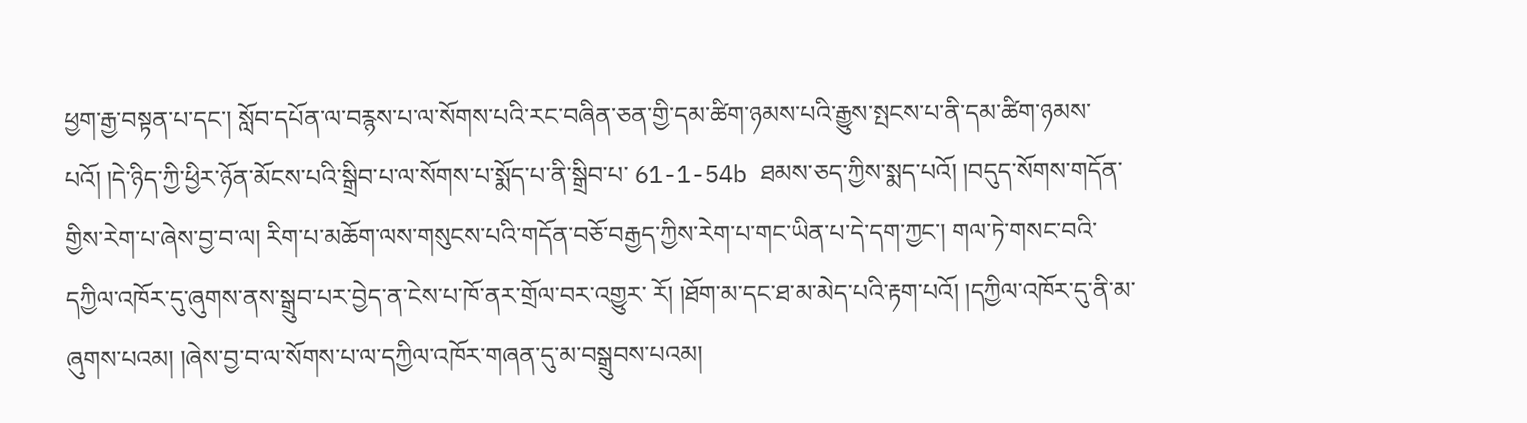ཕྱག་རྒྱ་བསྟན་པ་དང་། སློབ་དཔོན་ལ་བརྙས་པ་ལ་སོགས་པའི་རང་བཞིན་ཅན་གྱི་དམ་ཚིག་ཉམས་པའི་རྒྱུས་སྤངས་པ་ནི་དམ་ཚིག་ཉམས་པའོ། །དེ་ཉིད་ཀྱི་ཕྱིར་ཉོན་མོངས་པའི་སྒྲིབ་པ་ལ་སོགས་པ་སྨོད་པ་ནི་སྒྲིབ་པ་ 61-1-54b ཐམས་ཅད་ཀྱིས་སྨད་པའོ། །བདུད་སོགས་གདོན་གྱིས་རེག་པ་ཞེས་བྱ་བ་ལ། རིག་པ་མཆོག་ལས་གསུངས་པའི་གདོན་བཅོ་བརྒྱད་ཀྱིས་རེག་པ་གང་ཡིན་པ་དེ་དག་ཀྱང་། གལ་ཏེ་གསང་བའི་དཀྱིལ་འཁོར་དུ་ཞུགས་ནས་སྒྲུབ་པར་བྱེད་ན་ངེས་པ་ཁོ་ནར་གྲོལ་བར་འགྱུར་ རོ། །ཐོག་མ་དང་ཐ་མ་མེད་པའི་རྟག་པའོ། །དཀྱིལ་འཁོར་དུ་ནི་མ་ཞུགས་པའམ། །ཞེས་བྱ་བ་ལ་སོགས་པ་ལ་དཀྱིལ་འཁོར་གཞན་དུ་མ་བསྒྲུབས་པའམ།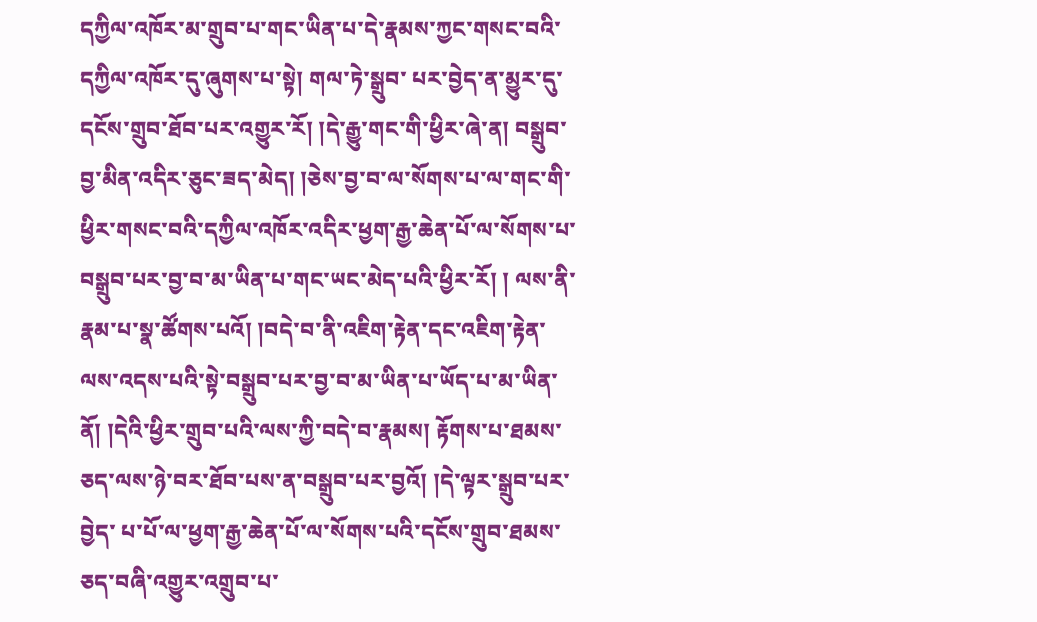དཀྱིལ་འཁོར་མ་གྲུབ་པ་གང་ཡིན་པ་དེ་རྣམས་ཀྱང་གསང་བའི་དཀྱིལ་འཁོར་དུ་ཞུགས་པ་སྟེ། གལ་ཏེ་སྒྲུབ་ པར་བྱེད་ན་མྱུར་དུ་དངོས་གྲུབ་ཐོབ་པར་འགྱུར་རོ། །དེ་རྒྱུ་གང་གི་ཕྱིར་ཞེ་ན། བསྒྲུབ་བྱ་མིན་འདིར་ཅུང་ཟད་མེད། །ཅེས་བྱ་བ་ལ་སོགས་པ་ལ་གང་གི་ཕྱིར་གསང་བའི་དཀྱིལ་འཁོར་འདིར་ཕྱག་རྒྱ་ཆེན་པོ་ལ་སོགས་པ་བསྒྲུབ་པར་བྱ་བ་མ་ཡིན་པ་གང་ཡང་མེད་པའི་ཕྱིར་རོ། ། ལས་ནི་རྣམ་པ་སྣ་ཚོགས་པའོ། །བདེ་བ་ནི་འཇིག་རྟེན་དང་འཇིག་རྟེན་ལས་འདས་པའི་སྟེ་བསྒྲུབ་པར་བྱ་བ་མ་ཡིན་པ་ཡོད་པ་མ་ཡིན་ནོ། །དེའི་ཕྱིར་གྲུབ་པའི་ལས་ཀྱི་བདེ་བ་རྣམས། རྟོགས་པ་ཐམས་ཅད་ལས་ཉེ་བར་ཐོབ་པས་ན་བསྒྲུབ་པར་བྱའོ། །དེ་ལྟར་སྒྲུབ་པར་བྱེད་ པ་པོ་ལ་ཕྱག་རྒྱ་ཆེན་པོ་ལ་སོགས་པའི་དངོས་གྲུབ་ཐམས་ཅད་བཞི་འགྱུར་འགྲུབ་པ་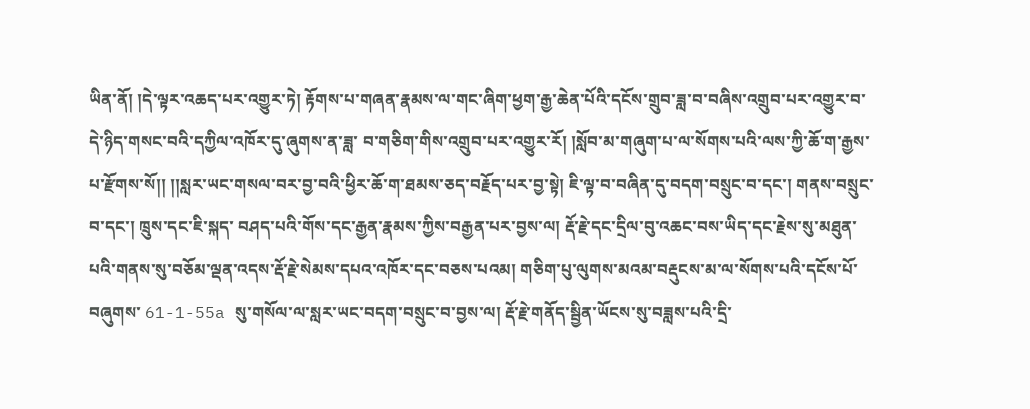ཡིན་ནོ། །དེ་ལྟར་འཆད་པར་འགྱུར་ཏེ། རྟོགས་པ་གཞན་རྣམས་ལ་གང་ཞིག་ཕྱག་རྒྱ་ཆེན་པོའི་དངོས་གྲུབ་ཟླ་བ་བཞིས་འགྲུབ་པར་འགྱུར་བ་དེ་ཉིད་གསང་བའི་དཀྱིལ་འཁོར་དུ་ཞུགས་ན་ཟླ་ བ་གཅིག་གིས་འགྲུབ་པར་འགྱུར་རོ། །སློབ་མ་གཞུག་པ་ལ་སོགས་པའི་ལས་ཀྱི་ཆོ་ག་རྒྱས་པ་རྫོགས་སོ།། །།སླར་ཡང་གསལ་བར་བྱ་བའི་ཕྱིར་ཆོ་ག་ཐམས་ཅད་བརྗོད་པར་བྱ་སྟེ། ཇི་ལྟ་བ་བཞིན་དུ་བདག་བསྲུང་བ་དང་། གནས་བསྲུང་བ་དང་། ཁྲུས་དང་ཇི་སྐད་ བཤད་པའི་གོས་དང་རྒྱན་རྣམས་ཀྱིས་བརྒྱན་པར་བྱས་ལ། རྡོ་རྗེ་དང་དྲིལ་བུ་འཆང་བས་ཡིད་དང་རྗེས་སུ་མཐུན་པའི་གནས་སུ་བཅོམ་ལྡན་འདས་རྡོ་རྗེ་སེམས་དཔའ་འཁོར་དང་བཅས་པའམ། གཅིག་པུ་ལུགས་མའམ་བརྡུངས་མ་ལ་སོགས་པའི་དངོས་པོ་བཞུགས་ 61-1-55a སུ་གསོལ་ལ་སླར་ཡང་བདག་བསྲུང་བ་བྱས་ལ། རྡོ་རྗེ་གནོད་སྦྱིན་ཡོངས་སུ་བཟླས་པའི་དྲི་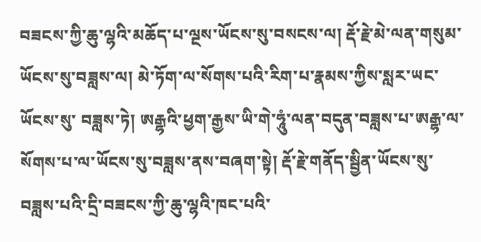བཟངས་ཀྱི་ཆུ་ལྷའི་མཆོད་པ་ལྔས་ཡོངས་སུ་བསངས་ལ། རྡོ་རྗེ་མེ་ལན་གསུམ་ཡོངས་སུ་བཟླས་ལ། མེ་ཏོག་ལ་སོགས་པའི་རིག་པ་རྣམས་ཀྱིས་སླར་ཡང་ཡོངས་སུ་ བཟླས་ཏེ། ཨརྒྷའི་ཕྱག་རྒྱས་ཡི་གེ་ཧཱུཾ་ལན་བདུན་བཟླས་པ་ཨརྒྷ་ལ་སོགས་པ་ལ་ཡོངས་སུ་བཟླས་ནས་བཞག་སྟེ། རྡོ་རྗེ་གནོད་སྦྱིན་ཡོངས་སུ་བཟླས་པའི་དྲི་བཟངས་ཀྱི་ཆུ་ལྷའི་ཁང་པའི་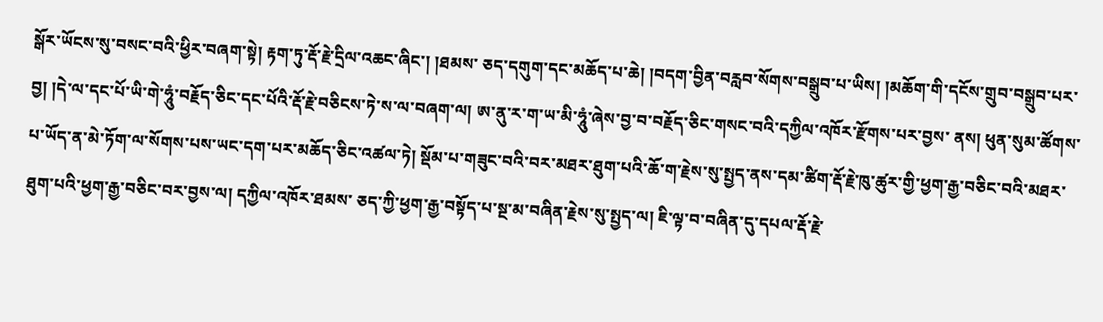སྒོར་ཡོངས་སུ་བསང་བའི་ཕྱིར་བཞག་སྟེ། རྟག་ཏུ་རྡོ་རྗེ་དྲིལ་འཆང་ཞིང་། །ཐམས་ ཅད་དགུག་དང་མཆོད་པ་ཆེ། །བདག་བྱིན་བརླབ་སོགས་བསྒྲུབ་པ་ཡིས། །མཆོག་གི་དངོས་གྲུབ་བསྒྲུབ་པར་བྱ། །དེ་ལ་དང་པོ་ཡི་གེ་ཧཱུཾ་བརྗོད་ཅིང་དང་པོའི་རྡོ་རྗེ་བཅིངས་ཏེ་ས་ལ་བཞག་ལ། ཨ་ནུ་ར་ག་ཡ་མི་ཧཱུཾ་ཞེས་བྱ་བ་བརྗོད་ཅིང་གསང་བའི་དཀྱིལ་འཁོར་རྫོགས་པར་བྱས་ ནས། ཕུན་སུམ་ཚོགས་པ་ཡོད་ན་མེ་ཏོག་ལ་སོགས་པས་ཡང་དག་པར་མཆོད་ཅིང་འཚལ་ཏེ། སྡོམ་པ་གཟུང་བའི་བར་མཐར་ཐུག་པའི་ཆོ་ག་རྗེས་སུ་སྤྱད་ནས་དམ་ཚིག་རྡོ་རྗེ་ཁུ་ཚུར་གྱི་ཕྱག་རྒྱ་བཅིང་བའི་མཐར་ཐུག་པའི་ཕྱག་རྒྱ་བཅིང་བར་བྱས་ལ། དཀྱིལ་འཁོར་ཐམས་ ཅད་ཀྱི་ཕྱག་རྒྱ་བསྟོད་པ་སྔ་མ་བཞིན་རྗེས་སུ་སྤྱད་ལ། ཇི་ལྟ་བ་བཞིན་དུ་དཔལ་རྡོ་རྗེ་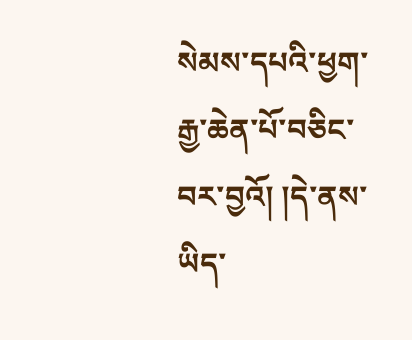སེམས་དཔའི་ཕྱག་རྒྱ་ཆེན་པོ་བཅིང་བར་བྱའོ། །དེ་ནས་ཡིད་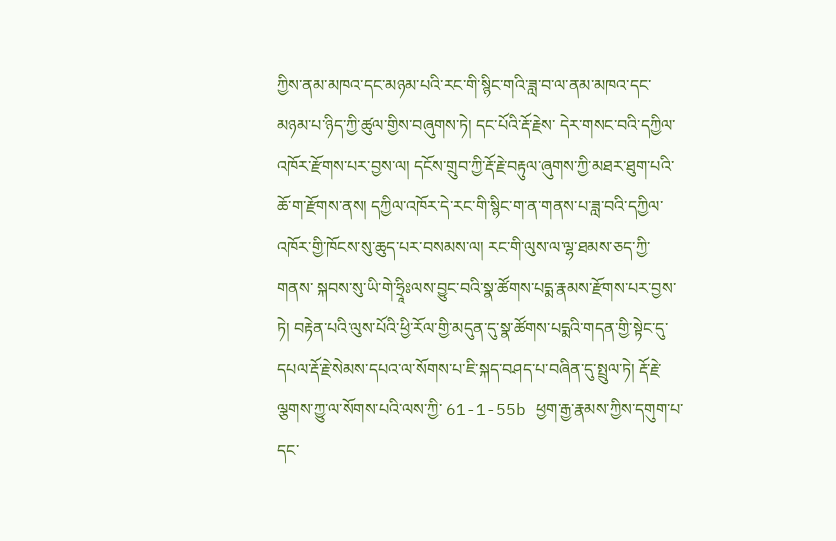ཀྱིས་ནམ་མཁའ་དང་མཉམ་པའི་རང་གི་སྙིང་གའི་ཟླ་བ་ལ་ནམ་མཁའ་དང་མཉམ་པ་ཉིད་ཀྱི་ཚུལ་གྱིས་བཞུགས་ཏེ། དང་པོའི་རྡོ་རྗེས་ དེར་གསང་བའི་དཀྱིལ་འཁོར་རྫོགས་པར་བྱས་ལ། དངོས་གྲུབ་ཀྱི་རྡོ་རྗེ་བརྟུལ་ཞུགས་ཀྱི་མཐར་ཐུག་པའི་ཆོ་ག་རྫོགས་ནས། དཀྱིལ་འཁོར་དེ་རང་གི་སྙིང་ག་ན་གནས་པ་ཟླ་བའི་དཀྱིལ་འཁོར་གྱི་ཁོངས་སུ་ཆུད་པར་བསམས་ལ། རང་གི་ལུས་ལ་ལྷ་ཐམས་ཅད་ཀྱི་གནས་ སྐབས་སུ་ཡི་གེ་ཧྲཱིཿལས་བྱུང་བའི་སྣ་ཚོགས་པདྨ་རྣམས་རྫོགས་པར་བྱས་ཏེ། བརྟེན་པའི་ལུས་པོའི་ཕྱི་རོལ་གྱི་མདུན་དུ་སྣ་ཚོགས་པདྨའི་གདན་གྱི་སྟེང་དུ་དཔལ་རྡོ་རྗེ་སེམས་དཔའ་ལ་སོགས་པ་ཇི་སྐད་བཤད་པ་བཞིན་དུ་སྤྲུལ་ཏེ། རྡོ་རྗེ་ལྕགས་ཀྱུ་ལ་སོགས་པའི་ལས་ཀྱི་ 61-1-55b ཕྱག་རྒྱ་རྣམས་ཀྱིས་དགུག་པ་དང་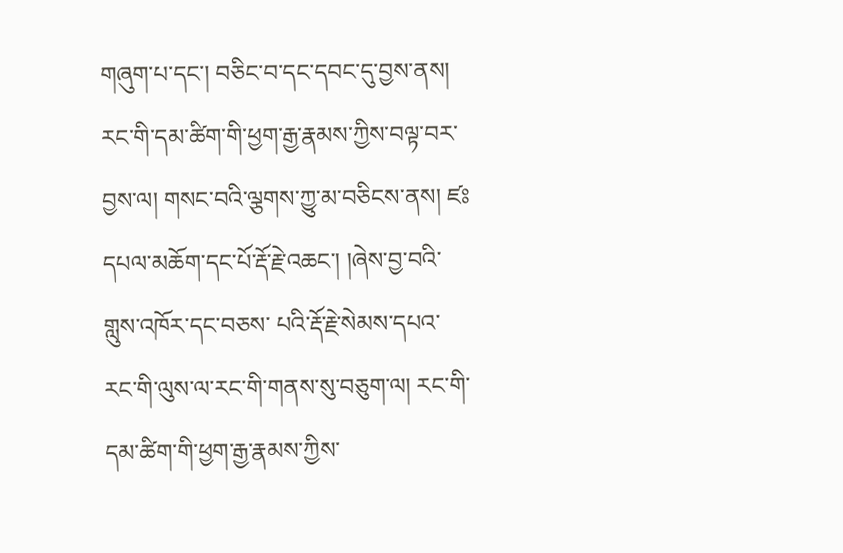གཞུག་པ་དང་། བཅིང་བ་དང་དབང་དུ་བྱས་ནས། རང་གི་དམ་ཚིག་གི་ཕྱག་རྒྱ་རྣམས་ཀྱིས་བལྟ་བར་བྱས་ལ། གསང་བའི་ལྕགས་ཀྱུ་མ་བཅིངས་ནས། ཛཿདཔལ་མཆོག་དང་པོ་རྡོ་རྗེ་འཆང་། །ཞེས་བྱ་བའི་གླུས་འཁོར་དང་བཅས་ པའི་རྡོ་རྗེ་སེམས་དཔའ་རང་གི་ལུས་ལ་རང་གི་གནས་སུ་བཅུག་ལ། རང་གི་དམ་ཚིག་གི་ཕྱག་རྒྱ་རྣམས་ཀྱིས་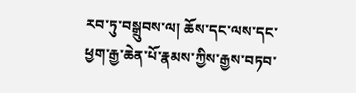རབ་ཏུ་བསྒྲུབས་ལ། ཆོས་དང་ལས་དང་ཕྱག་རྒྱ་ཆེན་པོ་རྣམས་ཀྱིས་རྒྱས་བཏབ་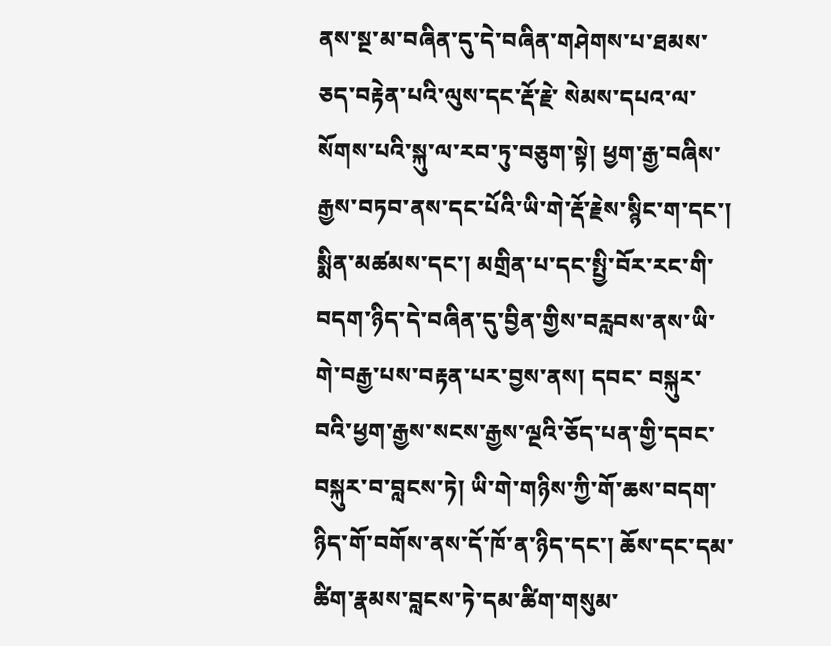ནས་སྔ་མ་བཞིན་དུ་དེ་བཞིན་གཤེགས་པ་ཐམས་ཅད་བརྟེན་པའི་ལུས་དང་རྡོ་རྗེ་ སེམས་དཔའ་ལ་སོགས་པའི་སྐུ་ལ་རབ་ཏུ་བཅུག་སྟེ། ཕྱག་རྒྱ་བཞིས་རྒྱས་བཏབ་ནས་དང་པོའི་ཡི་གེ་རྡོ་རྗེས་སྙིང་ག་དང་། སྨིན་མཚམས་དང་། མགྲིན་པ་དང་སྤྱི་བོར་རང་གི་བདག་ཉིད་དེ་བཞིན་དུ་བྱིན་གྱིས་བརླབས་ནས་ཡི་གེ་བརྒྱ་པས་བརྟན་པར་བྱས་ནས། དབང་ བསྐུར་བའི་ཕྱག་རྒྱས་སངས་རྒྱས་ལྔའི་ཅོད་པན་གྱི་དབང་བསྐུར་བ་བླངས་ཏེ། ཡི་གེ་གཉིས་ཀྱི་གོ་ཆས་བདག་ཉིད་གོ་བགོས་ནས་དོ་ཁོ་ན་ཉིད་དང་། ཆོས་དང་དམ་ཚིག་རྣམས་བླངས་ཏེ་དམ་ཚིག་གསུམ་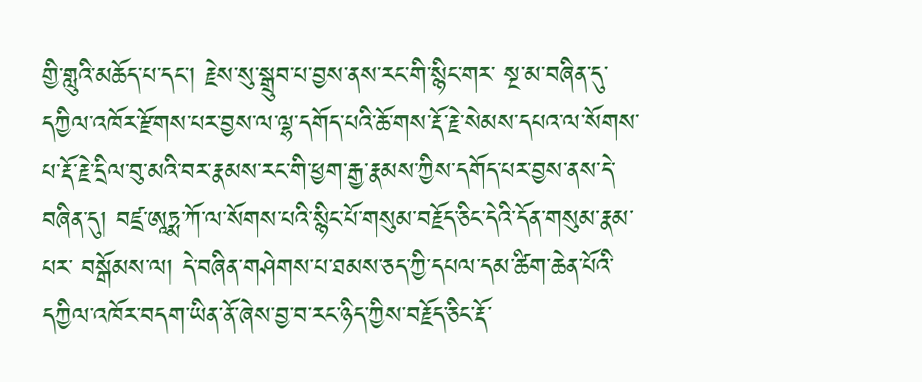གྱི་གླུའི་མཆོད་པ་དང་། རྗེས་སུ་སྒྲུབ་པ་བྱས་ནས་རང་གི་སྙིང་གར་ སྔ་མ་བཞིན་དུ་དཀྱིལ་འཁོར་རྫོགས་པར་བྱས་ལ་ལྷ་དགོད་པའི་ཆོ་གས་རྡོ་རྗེ་སེམས་དཔའ་ལ་སོགས་པ་རྡོ་རྗེ་དྲིལ་བུ་མའི་བར་རྣམས་རང་གི་ཕྱག་རྒྱ་རྣམས་ཀྱིས་དགོད་པར་བྱས་ནས་དེ་བཞིན་དུ། བཛྲ་ཨཱཏྨ་ཀོ་ལ་སོགས་པའི་སྙིང་པོ་གསུམ་བརྗོད་ཅིང་དེའི་དོན་གསུམ་རྣམ་པར་ བསྒོམས་ལ། དེ་བཞིན་གཤེགས་པ་ཐམས་ཅད་ཀྱི་དཔལ་དམ་ཚིག་ཆེན་པོའི་དཀྱིལ་འཁོར་བདག་ཡིན་ནོ་ཞེས་བྱ་བ་རང་ཉིད་ཀྱིས་བརྗོད་ཅིང་རྡོ་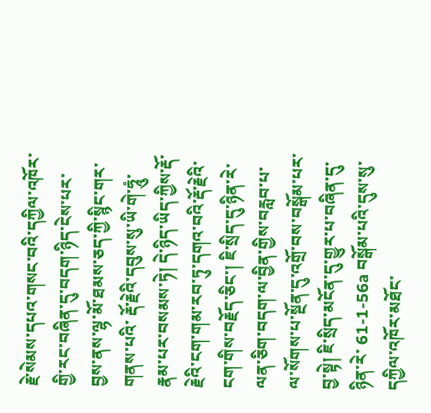རྗེ་སེམས་དཔའ་གསང་བའི་དཀྱིལ་འཁོར་གྱི་རང་བཞིན་དུ་བདག་ཉིད་ངེས་པར་བྱས་ནས་ལྷ་མོ་ཐམས་ཅད་ཀྱི་སྙིང་གར་གནས་པའི་ རྡོ་རྗེའི་དབུས་སུ་ཡི་གེ་ཧཱུཾ་རྣམ་པར་བསམས་ཏེ། དེ་ཉིད་ཡིད་ཀྱིས་རྡོ་རྗེའི་ངག་གམ་རབ་ཏུ་དགའ་བའི་རྡོ་རྗེའི་ངག་གིས་བརྗོད་ཅིང་། ཇི་སྲིད་དུ་ཉིན་རེ་ལན་ཅིག་བདག་ལ་བྱིན་གྱིས་བརླབ་པ་ལ་སོགས་པ་སྔོན་དུ་འགྲོ་བས་བསྒོམ་པར་བྱ་སྟེ། ཇི་སྲིད་མངོན་དུ་གྱུར་པ་བཞིན་དུ་ཉིན་རེ་ 61-1-56a བསྒོམ་པའི་དུས་སུ་དཀྱིལ་འཁོར་མཐོང་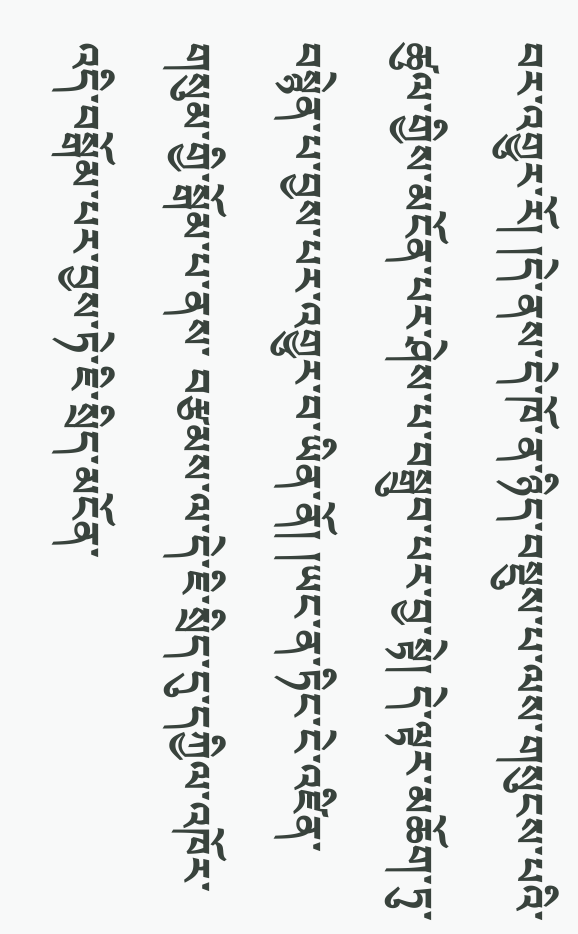བར་འགྱུར་རོ། །དེ་ནས་དེ་ཁོ་ན་ཉིད་བསྡུས་པ་ལས་གསུངས་པའི་ཚུལ་གྱིས་མངོན་པར་ཤེས་པ་བསྒྲུབ་པར་བྱ་སྟེ། དེ་ལྟར་མཆོག་ཏུ་བསྙེན་པ་བྱས་པར་འགྱུར་བ་ཡིན་ནོ། །ཡང་ན་ཏིང་ངེ་འཛིན་གསུམ་གྱི་སྒོམ་པ་ནས་ བརྩམས་ལ་དེ་ཇི་སྲིད་དུ་དཀྱིལ་འཁོར་འདི་བསྒོམ་པར་བྱས་ཏེ་ཇི་སྲིད་མངོན་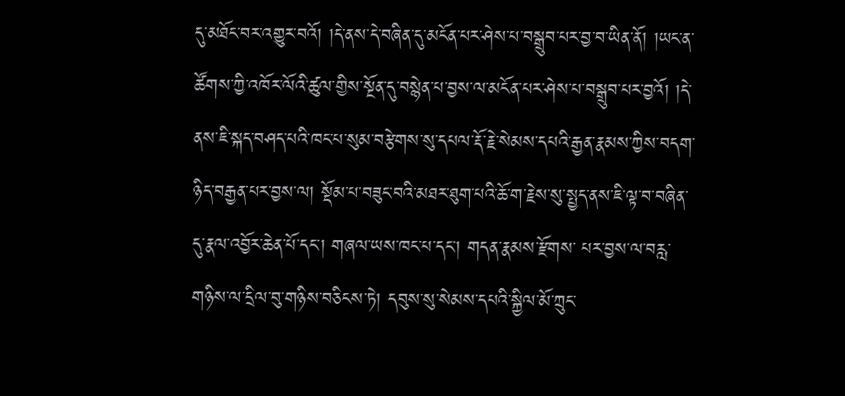དུ་མཐོང་བར་འགྱུར་བའོ། །དེ་ནས་དེ་བཞིན་དུ་མངོན་པར་ཤེས་པ་བསྒྲུབ་པར་བྱ་བ་ཡིན་ནོ། །ཡང་ན་ཚོགས་ཀྱི་འཁོར་ལོའི་ཚུལ་གྱིས་སྔོན་དུ་བསྙེན་པ་བྱས་ལ་མངོན་པར་ཤེས་པ་བསྒྲུབ་པར་བྱའོ། །དེ་ ནས་ཇི་སྐད་བཤད་པའི་ཁང་པ་སུམ་བརྩེགས་སུ་དཔལ་རྡོ་རྗེ་སེམས་དཔའི་རྒྱན་རྣམས་ཀྱིས་བདག་ཉིད་བརྒྱན་པར་བྱས་ལ། སྡོམ་པ་བཟུང་བའི་མཐར་ཐུག་པའི་ཆོ་ག་རྗེས་སུ་སྤྱད་ནས་ཇི་ལྟ་བ་བཞིན་དུ་རྣལ་འབྱོར་ཆེན་པོ་དང་། གཞལ་ཡས་ཁང་པ་དང་། གདན་རྣམས་རྫོགས་ པར་བྱས་ལ་བརླ་གཉིས་ལ་དྲིལ་བུ་གཉིས་བཅིངས་ཏེ། དབུས་སུ་སེམས་དཔའི་སྐྱིལ་མོ་ཀྲུང་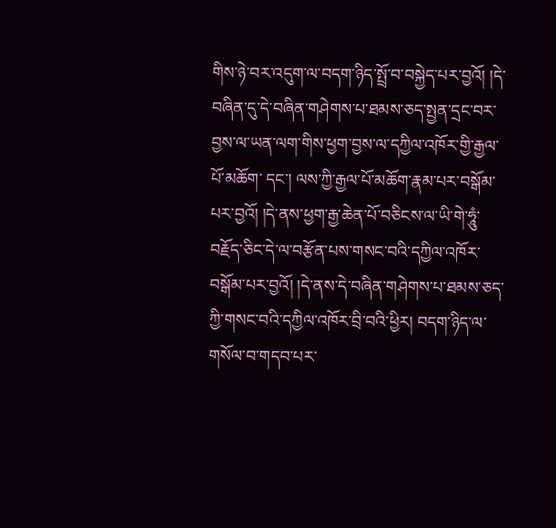གིས་ཉེ་བར་འདུག་ལ་བདག་ཉིད་སྤྲོ་བ་བསྐྱེད་པར་བྱའོ། །དེ་བཞིན་དུ་དེ་བཞིན་གཤེགས་པ་ཐམས་ཅད་སྤྱན་དྲང་བར་བྱས་ལ་ཡན་ལག་གིས་ཕྱག་བྱས་ལ་དཀྱིལ་འཁོར་གྱི་རྒྱལ་པོ་མཆོག་ དང་། ལས་ཀྱི་རྒྱལ་པོ་མཆོག་རྣམ་པར་བསྒོམ་པར་བྱའོ། །དེ་ནས་ཕྱག་རྒྱ་ཆེན་པོ་བཅིངས་ལ་ཡི་གེ་ཧཱུཾ་བརྗོད་ཅིང་དེ་ལ་བརྩོན་པས་གསང་བའི་དཀྱིལ་འཁོར་བསྒོམ་པར་བྱའོ། །དེ་ནས་དེ་བཞིན་གཤེགས་པ་ཐམས་ཅད་ཀྱི་གསང་བའི་དཀྱིལ་འཁོར་བྲི་བའི་ཕྱིར། བདག་ཉིད་ལ་ གསོལ་བ་གདབ་པར་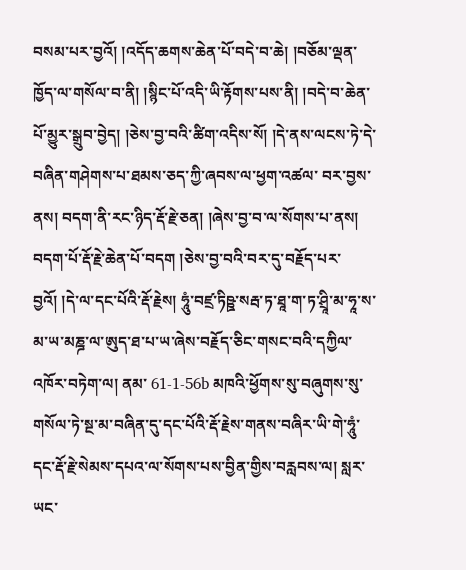བསམ་པར་བྱའོ། །འདོད་ཆགས་ཆེན་པོ་བདེ་བ་ཆེ། །བཅོམ་ལྡན་ཁྱོད་ལ་གསོལ་བ་ནི། །སྙིང་པོ་འདི་ཡི་རྟོགས་པས་ནི། །བདེ་བ་ཆེན་པོ་མྱུར་སྒྲུབ་བྱེད། །ཅེས་བྱ་བའི་ཚིག་འདིས་སོ། །དེ་ནས་ལངས་ཏེ་དེ་བཞིན་གཤེགས་པ་ཐམས་ཅད་ཀྱི་ཞབས་ལ་ཕྱག་འཚལ་ བར་བྱས་ནས། བདག་ནི་རང་ཉིད་རྡོ་རྗེ་ཅན། །ཞེས་བྱ་བ་ལ་སོགས་པ་ནས། བདག་པོ་རྡོ་རྗེ་ཆེན་པོ་བདག །ཅེས་བྱ་བའི་བར་དུ་བརྗོད་པར་བྱའོ། །དེ་ལ་དང་པོའི་རྡོ་རྗེས། ཧཱུཾ་བཛྲ་ཏིཥྛ་སརྦ་ཏ་ཐཱ་ག་ཏ་ཤྲཱི་མ་ཧཱ་ས་མ་ཡ་མཎྜ་ལ་ཨུད་ཐ་པ་ཡ་ཞེས་བརྗོད་ཅིང་གསང་བའི་དཀྱིལ་འཁོར་བཏེག་ལ། ནམ་ 61-1-56b མཁའི་ཕྱོགས་སུ་བཞུགས་སུ་གསོལ་ཏེ་སྔ་མ་བཞིན་དུ་དང་པོའི་རྡོ་རྗེས་གནས་བཞིར་ཡི་གེ་ཧཱུཾ་དང་རྡོ་རྗེ་སེམས་དཔའ་ལ་སོགས་པས་བྱིན་གྱིས་བརླབས་ལ། སླར་ཡང་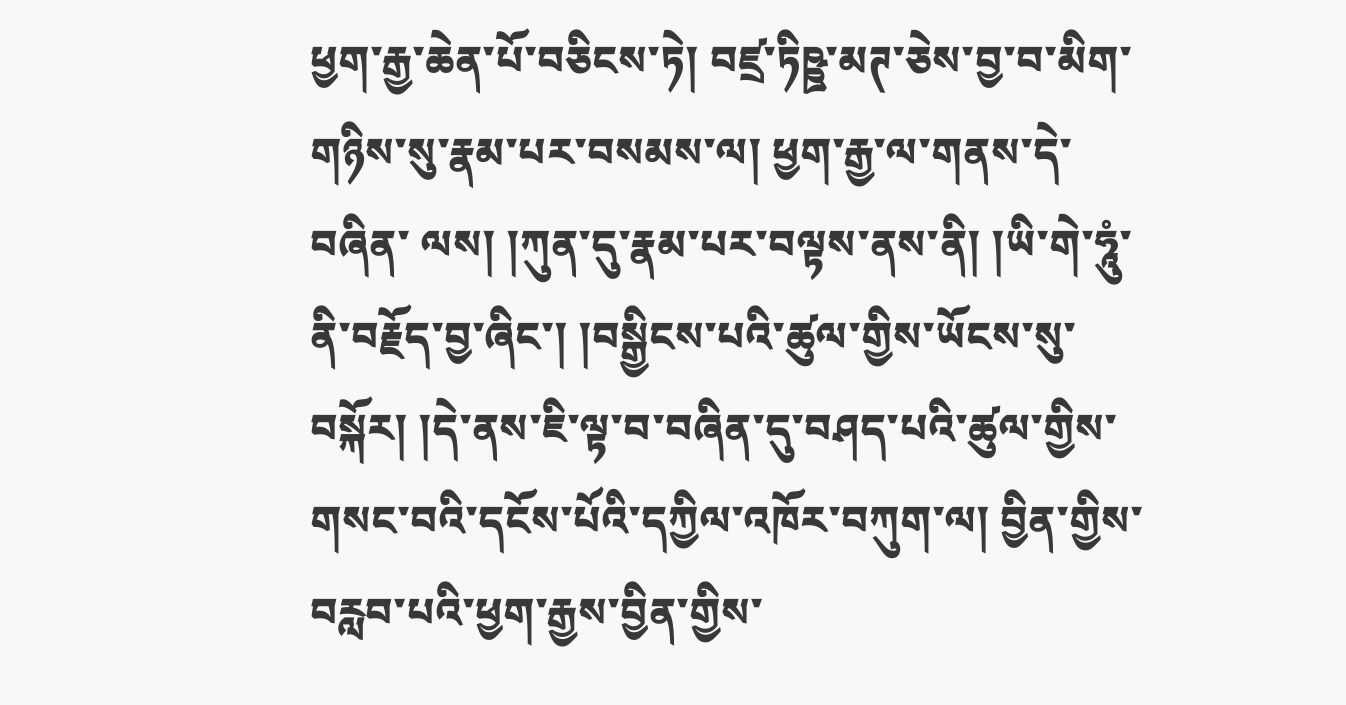ཕྱག་རྒྱ་ཆེན་པོ་བཅིངས་ཏེ། བཛྲ་ཏིཥྛ་མཊ་ཅེས་བྱ་བ་མིག་གཉིས་སུ་རྣམ་པར་བསམས་ལ། ཕྱག་རྒྱ་ལ་གནས་དེ་བཞིན་ ལས། །ཀུན་དུ་རྣམ་པར་བལྟས་ནས་ནི། །ཡི་གེ་ཧཱུཾ་ནི་བརྗོད་བྱ་ཞིང་། །བསྒྱིངས་པའི་ཚུལ་གྱིས་ཡོངས་སུ་བསྐོར། །དེ་ནས་ཇི་ལྟ་བ་བཞིན་དུ་བཤད་པའི་ཚུལ་གྱིས་གསང་བའི་དངོས་པོའི་དཀྱིལ་འཁོར་བཀུག་ལ། བྱིན་གྱིས་བརླབ་པའི་ཕྱག་རྒྱས་བྱིན་གྱིས་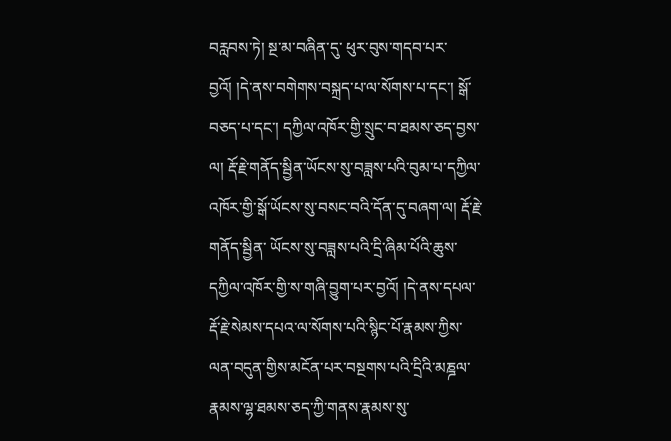བརླབས་ཏེ། སྔ་མ་བཞིན་དུ་ ཕུར་བུས་གདབ་པར་བྱའོ། །དེ་ནས་བགེགས་བསྐྲད་པ་ལ་སོགས་པ་དང་། སྒོ་བཅད་པ་དང་། དཀྱིལ་འཁོར་གྱི་སྲུང་བ་ཐམས་ཅད་བྱས་ལ། རྡོ་རྗེ་གནོད་སྦྱིན་ཡོངས་སུ་བཟླས་པའི་བུམ་པ་དཀྱིལ་འཁོར་གྱི་སྒོ་ཡོངས་སུ་བསང་བའི་དོན་དུ་བཞག་ལ། རྡོ་རྗེ་གནོད་སྦྱིན་ ཡོངས་སུ་བཟླས་པའི་དྲི་ཞིམ་པོའི་ཆུས་དཀྱིལ་འཁོར་གྱི་ས་གཞི་བྱུག་པར་བྱའོ། །དེ་ནས་དཔལ་རྡོ་རྗེ་སེམས་དཔའ་ལ་སོགས་པའི་སྙིང་པོ་རྣམས་ཀྱིས་ལན་བདུན་གྱིས་མངོན་པར་བསྔགས་པའི་དྲིའི་མཎྜལ་རྣམས་ལྷ་ཐམས་ཅད་ཀྱི་གནས་རྣམས་སུ་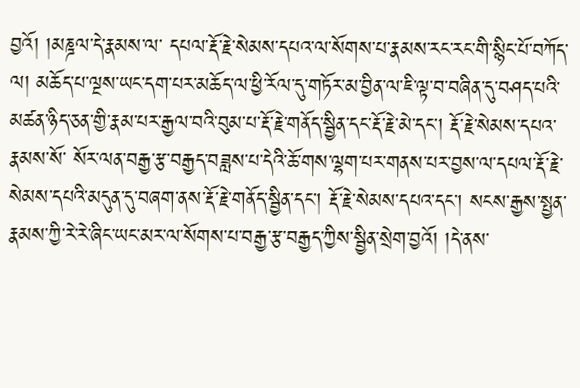བྱའོ། །མཎྜལ་དེ་རྣམས་ལ་ དཔལ་རྡོ་རྗེ་སེམས་དཔའ་ལ་སོགས་པ་རྣམས་རང་རང་གི་སྙིང་པོ་བཀོད་ལ། མཆོད་པ་ལྔས་ཡང་དག་པར་མཆོད་ལ་ཕྱི་རོལ་དུ་གཏོར་མ་བྱིན་ལ་ཇི་ལྟ་བ་བཞིན་དུ་བཤད་པའི་མཚན་ཉིད་ཅན་གྱི་རྣམ་པར་རྒྱལ་བའི་བུམ་པ་རྡོ་རྗེ་གནོད་སྦྱིན་དང་རྡོ་རྗེ་མེ་དང་། རྡོ་རྗེ་སེམས་དཔའ་རྣམས་སོ་ སོར་ལན་བརྒྱ་རྩ་བརྒྱད་བཟླས་པ་དེའི་ཆོ་གས་ལྷག་པར་གནས་པར་བྱས་ལ་དཔལ་རྡོ་རྗེ་སེམས་དཔའི་མདུན་དུ་བཞག་ནས་རྡོ་རྗེ་གནོད་སྦྱིན་དང་། རྡོ་རྗེ་སེམས་དཔའ་དང་། སངས་རྒྱས་སྤྱན་རྣམས་ཀྱི་རེ་རེ་ཞིང་ཡང་མར་ལ་སོགས་པ་བརྒྱ་རྩ་བརྒྱད་ཀྱིས་སྦྱིན་སྲེག་བྱའོ། །དེ་ནས་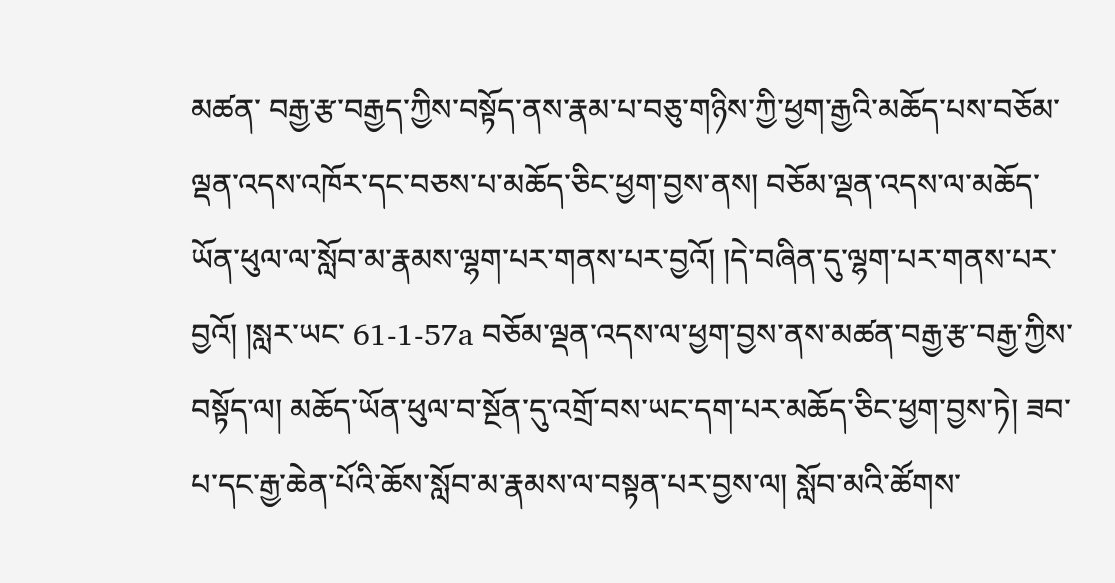མཚན་ བརྒྱ་རྩ་བརྒྱད་ཀྱིས་བསྟོད་ནས་རྣམ་པ་བཅུ་གཉིས་ཀྱི་ཕྱག་རྒྱའི་མཆོད་པས་བཅོམ་ལྡན་འདས་འཁོར་དང་བཅས་པ་མཆོད་ཅིང་ཕྱག་བྱས་ནས། བཅོམ་ལྡན་འདས་ལ་མཆོད་ཡོན་ཕུལ་ལ་སློབ་མ་རྣམས་ལྷག་པར་གནས་པར་བྱའོ། །དེ་བཞིན་དུ་ལྷག་པར་གནས་པར་བྱའོ། །སླར་ཡང་ 61-1-57a བཅོམ་ལྡན་འདས་ལ་ཕྱག་བྱས་ནས་མཚན་བརྒྱ་རྩ་བརྒྱ་ཀྱིས་བསྟོད་ལ། མཆོད་ཡོན་ཕུལ་བ་སྔོན་དུ་འགྲོ་བས་ཡང་དག་པར་མཆོད་ཅིང་ཕྱག་བྱས་ཏེ། ཟབ་པ་དང་རྒྱ་ཆེན་པོའི་ཆོས་སློབ་མ་རྣམས་ལ་བསྟན་པར་བྱས་ལ། སློབ་མའི་ཚོགས་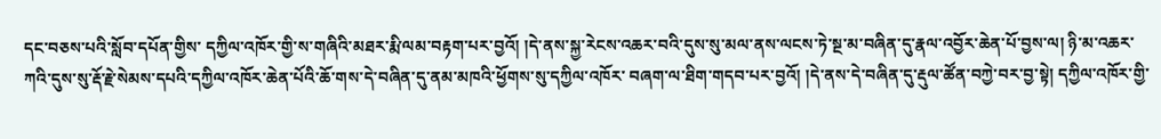དང་བཅས་པའི་སློབ་དཔོན་གྱིས་ དཀྱིལ་འཁོར་གྱི་ས་གཞིའི་མཐར་རྨི་ལམ་བརྟག་པར་བྱའོ། །དེ་ནས་སྐྱ་རེངས་འཆར་བའི་དུས་སུ་མལ་ནས་ལངས་ཏེ་སྔ་མ་བཞིན་དུ་རྣལ་འབྱོར་ཆེན་པོ་བྱས་ལ། ཉི་མ་འཆར་ཀའི་དུས་སུ་རྡོ་རྗེ་སེམས་དཔའི་དཀྱིལ་འཁོར་ཆེན་པོའི་ཆོ་གས་དེ་བཞིན་དུ་ནམ་མཁའི་ཕྱོགས་སུ་དཀྱིལ་འཁོར་ བཞག་ལ་ཐིག་གདབ་པར་བྱའོ། །དེ་ནས་དེ་བཞིན་དུ་རྡུལ་ཚོན་བཀྱེ་བར་བྱ་སྟེ། དཀྱིལ་འཁོར་གྱི་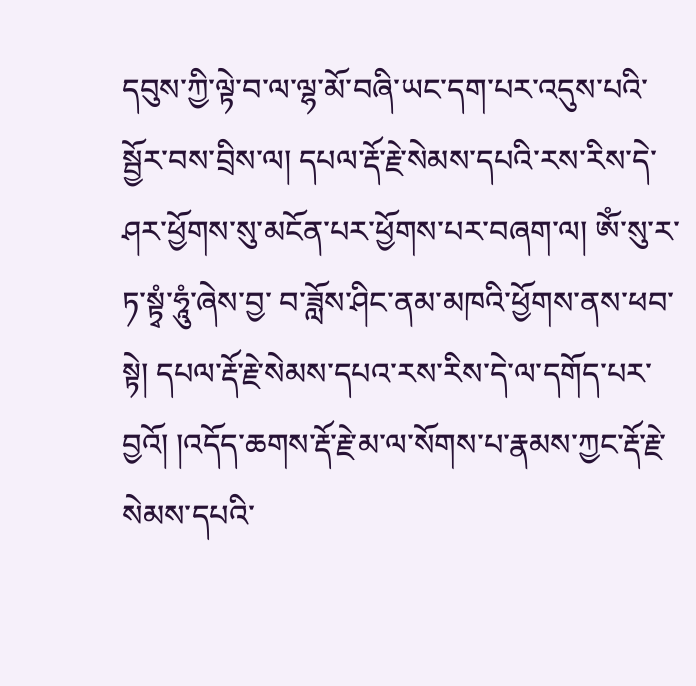དབུས་ཀྱི་ལྟེ་བ་ལ་ལྷ་མོ་བཞི་ཡང་དག་པར་འདུས་པའི་སྦྱོར་བས་བྲིས་ལ། དཔལ་རྡོ་རྗེ་སེམས་དཔའི་རས་རིས་དེ་ཤར་ཕྱོགས་སུ་མངོན་པར་ཕྱོགས་པར་བཞག་ལ། ཨོཾ་སུ་ར་ཏ་སྟྭཾ་ཧཱུཾ་ཞེས་བྱ་ བ་ཟློས་ཤིང་ནམ་མཁའི་ཕྱོགས་ནས་ཕབ་སྟེ། དཔལ་རྡོ་རྗེ་སེམས་དཔའ་རས་རིས་དེ་ལ་དགོད་པར་བྱའོ། །འདོད་ཆགས་རྡོ་རྗེ་མ་ལ་སོགས་པ་རྣམས་ཀྱང་རྡོ་རྗེ་སེམས་དཔའི་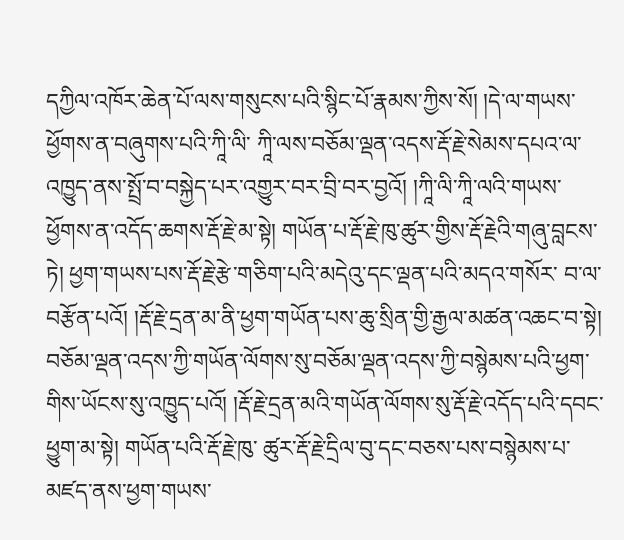དཀྱིལ་འཁོར་ཆེན་པོ་ལས་གསུངས་པའི་སྙིང་པོ་རྣམས་ཀྱིས་སོ། །དེ་ལ་གཡས་ཕྱོགས་ན་བཞུགས་པའི་ཀཱི་ལི་ ཀཱི་ལས་བཅོམ་ལྡན་འདས་རྡོ་རྗེ་སེམས་དཔའ་ལ་འཁྱུད་ནས་སྤྲོ་བ་བསྐྱེད་པར་འགྱུར་བར་བྲི་བར་བྱའོ། །ཀཱི་ལི་ཀཱི་ལའི་གཡས་ཕྱོགས་ན་འདོད་ཆགས་རྡོ་རྗེ་མ་སྟེ། གཡོན་པ་རྡོ་རྗེ་ཁུ་ཚུར་གྱིས་རྡོ་རྗེའི་གཞུ་བླངས་ཏེ། ཕྱག་གཡས་པས་རྡོ་རྗེ་རྩེ་གཅིག་པའི་མདེའུ་དང་ལྡན་པའི་མདའ་གསོར་ བ་ལ་བརྩོན་པའོ། །རྡོ་རྗེ་དྲན་མ་ནི་ཕྱག་གཡོན་པས་ཆུ་སྲིན་གྱི་རྒྱལ་མཚན་འཆང་བ་སྟེ། བཅོམ་ལྡན་འདས་ཀྱི་གཡོན་ལོགས་སུ་བཅོམ་ལྡན་འདས་ཀྱི་བསྙེམས་པའི་ཕྱག་གིས་ཡོངས་སུ་འཁྱུད་པའོ། །རྡོ་རྗེ་དྲན་མའི་གཡོན་ལོགས་སུ་རྡོ་རྗེ་འདོད་པའི་དབང་ཕྱུག་མ་སྟེ། གཡོན་པའི་རྡོ་རྗེ་ཁུ་ ཚུར་རྡོ་རྗེ་དྲིལ་བུ་དང་བཅས་པས་བསྙེམས་པ་མཛད་ནས་ཕྱག་གཡས་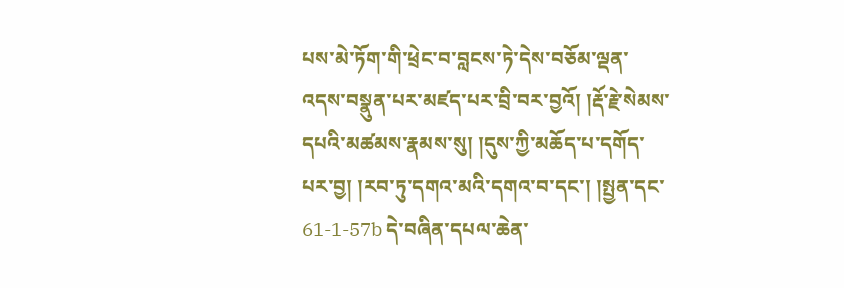པས་མེ་ཏོག་གི་ཕྲེང་བ་བླངས་ཏེ་དེས་བཅོམ་ལྡན་འདས་བསྣུན་པར་མཛད་པར་བྲི་བར་བྱའོ། །རྡོ་རྗེ་སེམས་དཔའི་མཚམས་རྣམས་སུ། །དུས་ཀྱི་མཆོད་པ་དགོད་པར་བྱ། །རབ་ཏུ་དགའ་མའི་དགའ་བ་དང་། །སྤྱན་དང་ 61-1-57b དེ་བཞིན་དཔལ་ཆེན་